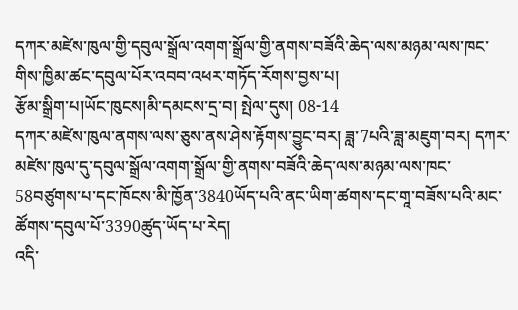དཀར་མཛེས་ཁུལ་གྱི་དབུལ་སྒྲོལ་འགག་སྒྲོལ་གྱི་ནགས་བཟོའི་ཆེད་ལས་མཉམ་ལས་ཁང་གིས་ཁྱིམ་ཚང་དབུལ་པོར་འབབ་འཕར་གཏོད་རོགས་བྱས་པ།
རྩོམ་སྒྲིག་པ།ཡོང་ཁུངས།མི་དམངས་དྲ་བ། སྤེལ་དུས། 08-14
དཀར་མཛེས་ཁུལ་ནགས་ལས་ཅུས་ནས་ཤེས་རྟོགས་བྱུང་བར། ཟླ་7པའི་ཟླ་མཇུག་བར། དཀར་མཛེས་ཁུལ་དུ་དབུལ་སྒྲོལ་འགག་སྒྲོལ་གྱི་ནགས་བཟོའི་ཆེད་ལས་མཉམ་ལས་ཁང་58བཙུགས་པ་དང་ཁོངས་མི་ཁྱོན་3840ཡོད་པའི་ནང་ཡིག་ཚགས་དང་གཱ་བཟོས་པའི་མང་ཚོགས་དབུལ་པོ་3390ཚུད་ཡོད་པ་རེད།
འདི་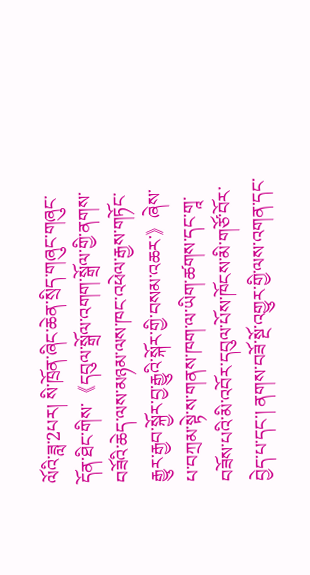ལོའི་ཟླ་2པར། སི་ཁྲོན་ཞིང་ཆེན་སྲིད་གཞུང་གཞུང་དོན་ཐིང་གིས་《དབུལ་སྒྲོལ་འགག་སྒྲོལ་གྱི་ནགས་བཟོའི་ཆེད་ལས་མཉམ་ལས་ཁང་འཕེལ་རྒྱས་གཏོང་རྒྱུར་རྒྱབ་སྐྱོར་བྱ་རྒྱུའི་སྐོར་གྱི་བསམ་འཆར་》ཞེས་པ་བཀྲམ་སྟེ་ས་གནས་ཁག་ལ་ཡིག་ཚགས་དང་གཱ་བཟོས་པའི་མི་འབོར་དབུལ་པོས་ཁོངས་མི་གཙོ་བོར་བྱེད་པ་དང་། ནགས་བཟོ་སྔོ་འགྱུར་གྱི་ལས་འགན་དང་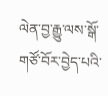ལེན་བྱ་རྒྱུ་ལས་སྒོ་གཙོ་བོར་བྱེད་པའི་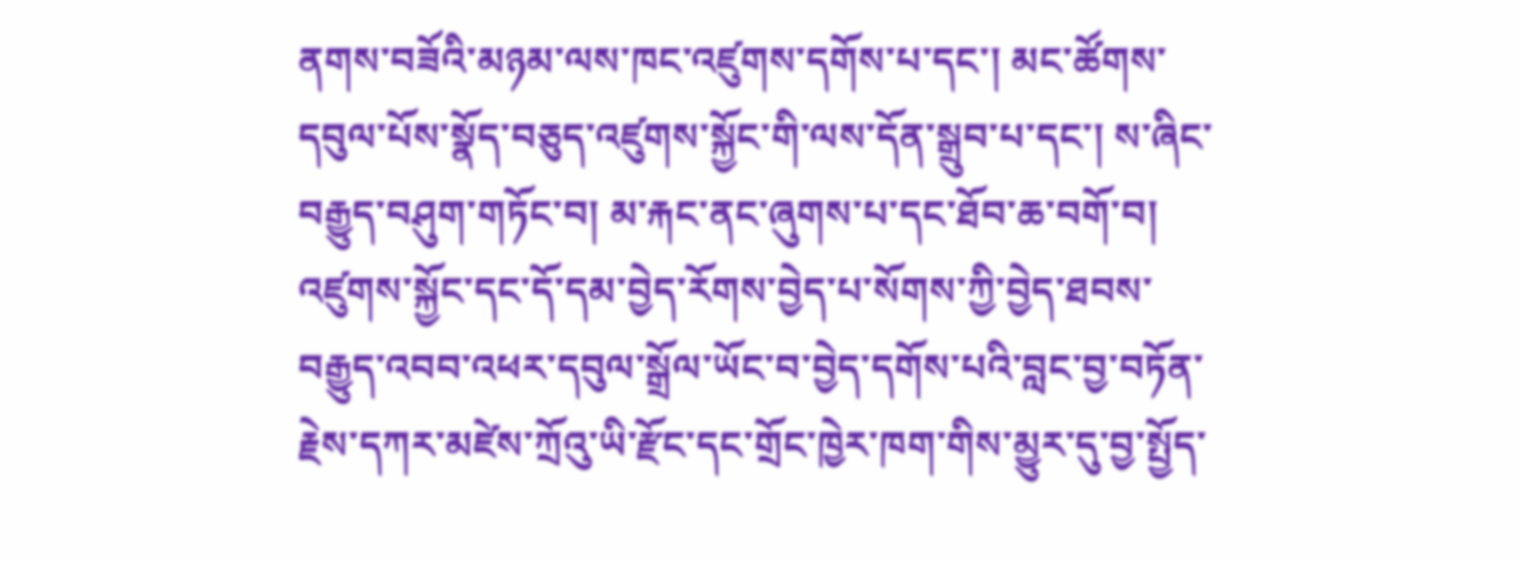ནགས་བཟོའི་མཉམ་ལས་ཁང་འཛུགས་དགོས་པ་དང་། མང་ཚོགས་དབུལ་པོས་སྣོད་བཅུད་འཛུགས་སྐྱོང་གི་ལས་དོན་སྒྲུབ་པ་དང་། ས་ཞིང་བརྒྱུད་བཤུག་གཏོང་བ། མ་རྐང་ནང་ཞུགས་པ་དང་ཐོབ་ཆ་བགོ་བ། འཛུགས་སྐྱོང་དང་དོ་དམ་བྱེད་རོགས་བྱེད་པ་སོགས་ཀྱི་བྱེད་ཐབས་བརྒྱུད་འབབ་འཕར་དབུལ་སྒྲོལ་ཡོང་བ་བྱེད་དགོས་པའི་བླང་བྱ་བཏོན་རྗེས་དཀར་མཛེས་ཀྲོའུ་ཡི་རྫོང་དང་གྲོང་ཁྱེར་ཁག་གིས་མྱུར་དུ་བྱ་སྤྱོད་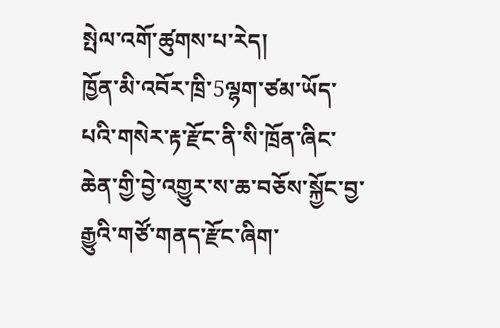སྤེལ་འགོ་ཚུགས་པ་རེད།
ཁྱོན་མི་འབོར་ཁྲི་5ལྷག་ཙམ་ཡོད་པའི་གསེར་རྟ་རྫོང་ནི་སི་ཁྲོན་ཞིང་ཆེན་གྱི་བྱེ་འགྱུར་ས་ཆ་བཅོས་སྐྱོང་བྱ་རྒྱུའི་གཙོ་གནད་རྫོང་ཞིག་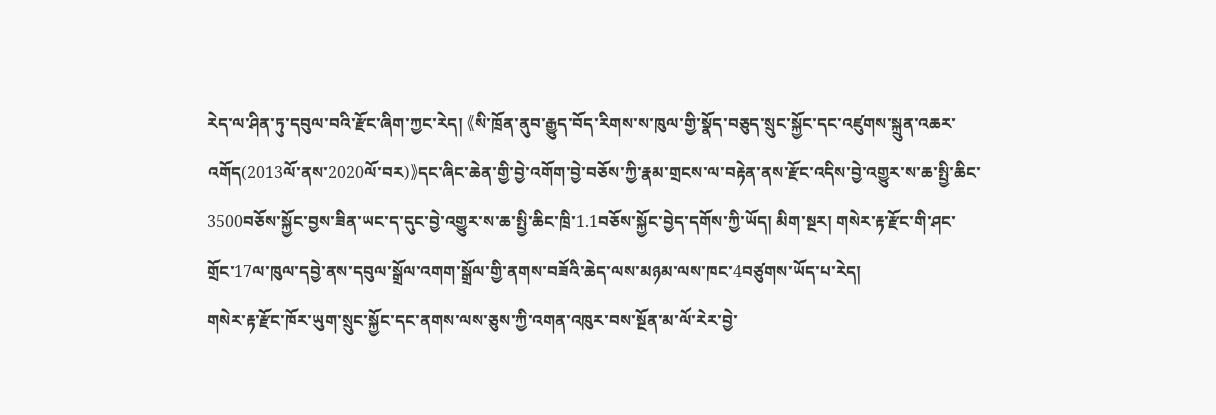རེད་ལ་ཤིན་ཏུ་དབུལ་བའི་རྫོང་ཞིག་ཀྱང་རེད། 《སི་ཁྲོན་ནུབ་རྒྱུད་བོད་རིགས་ས་ཁུལ་གྱི་སྣོད་བཅུད་སྲུང་སྐྱོང་དང་འཛུགས་སྐྲུན་འཆར་འགོད(2013ལོ་ནས་2020ལོ་བར)》དང་ཞིང་ཆེན་གྱི་བྱེ་འགོག་བྱེ་བཅོས་ཀྱི་རྣམ་གྲངས་ལ་བརྟེན་ནས་རྫོང་འདིས་བྱེ་འགྱུར་ས་ཆ་སྤྱི་ཆིང་3500བཅོས་སྐྱོང་བྱས་ཟིན་ཡང་ད་དུང་བྱེ་འགྱུར་ས་ཆ་སྤྱི་ཆིང་ཁྲི་1.1བཅོས་སྐྱོང་བྱེད་དགོས་ཀྱི་ཡོད། མིག་སྔར། གསེར་རྟ་རྫོང་གི་ཤང་གྲོང་17ལ་ཁུལ་དབྱེ་ནས་དབུལ་སྒྲོལ་འགག་སྒྲོལ་གྱི་ནགས་བཟོའི་ཆེད་ལས་མཉམ་ལས་ཁང་4བཙུགས་ཡོད་པ་རེད།
གསེར་རྟ་རྫོང་ཁོར་ཡུག་སྲུང་སྐྱོང་དང་ནགས་ལས་ཅུས་ཀྱི་འགན་འཁུར་བས་སྔོན་མ་ལོ་རེར་བྱེ་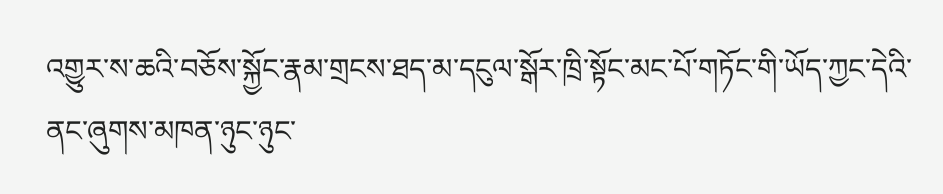འགྱུར་ས་ཆའི་བཅོས་སྐྱོང་རྣམ་གྲངས་ཐད་མ་དངུལ་སྒོར་ཁྲི་སྟོང་མང་པོ་གཏོང་གི་ཡོད་ཀྱང་དེའི་ནང་ཞུགས་མཁན་ཉུང་ཉུང་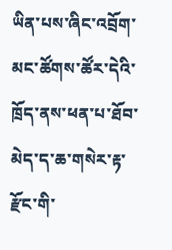ཡིན་པས་ཞིང་འབྲོག་མང་ཚོགས་ཚོར་དེའི་ཁྲོད་ནས་ཕན་པ་ཐོབ་མེད་ད་ཆ་གསེར་རྟ་རྫོང་གི་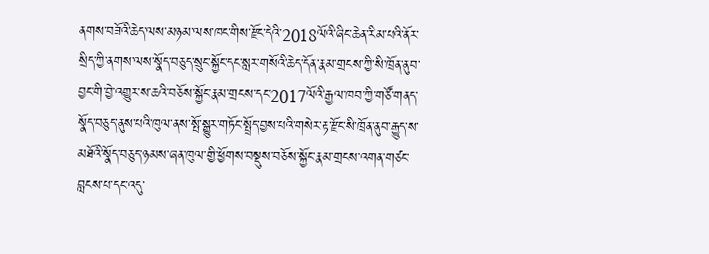ནགས་བཟོའི་ཆེད་ལས་མཉམ་ལས་ཁང་གིས་རྫོང་དེའི་2018ལོའི་ཞིང་ཆེན་རིམ་པའི་ནོར་སྲིད་ཀྱི་ནགས་ལས་སྣོད་བཅུད་སྲུང་སྐྱོང་དང་སླར་གསོའི་ཆེད་དོན་རྣམ་གྲངས་ཀྱི་སི་ཁྲོན་ནུབ་བྱང་གི་བྱེ་འགྱུར་ས་ཆའི་བཅོས་སྐྱོང་རྣམ་གྲངས་དང་2017ལོའི་རྒྱལ་ཁབ་ཀྱི་གཙོ་གནད་སྣོད་བཅུད་ནུས་པའི་ཁུལ་ནས་སྤོ་སྒྱུར་གཏོང་སྤྲོད་བྱས་པའི་གསེར་རྟ་རྫོང་སི་ཁྲོན་ནུབ་རྒྱུད་ས་མཐོའི་སྣོད་བཅུད་ཉམས་ཞན་ཁུལ་གྱི་ཕྱོགས་བསྡུས་བཅོས་སྐྱོང་རྣམ་གྲངས་འགན་གཙང་བླངས་པ་དང་འདུ་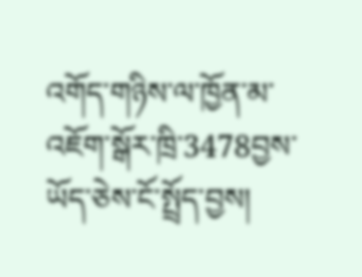འགོད་གཉིས་ལ་ཁྱོན་མ་འཇོག་སྒོར་ཁྲི་3478བྱས་ཡོད་ཅེས་ངོ་སྤྲོད་བྱས།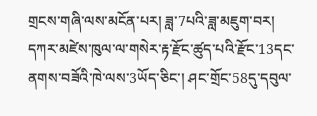གྲངས་གཞི་ལས་མངོན་པར། ཟླ་7པའི་ཟླ་མཇུག་བར། དཀར་མཛེས་ཁུལ་ལ་གསེར་རྟ་རྫོང་ཚུད་པའི་རྫོང་13དང་ནགས་བཟོའི་ཁེ་ལས་3ཡོད་ཅིང་། ཤང་གྲོང་58དུ་དབུལ་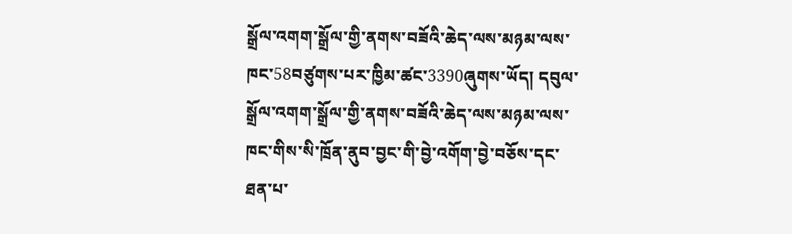སྒྲོལ་འགག་སྒྲོལ་གྱི་ནགས་བཟོའི་ཆེད་ལས་མཉམ་ལས་ཁང་58བཙུགས་པར་ཁྱིམ་ཚང་3390ཞུགས་ཡོད། དབུལ་སྒྲོལ་འགག་སྒྲོལ་གྱི་ནགས་བཟོའི་ཆེད་ལས་མཉམ་ལས་ཁང་གིས་སི་ཁྲོན་ནུབ་བྱང་གི་བྱེ་འགོག་བྱེ་བཅོས་དང་ཐན་པ་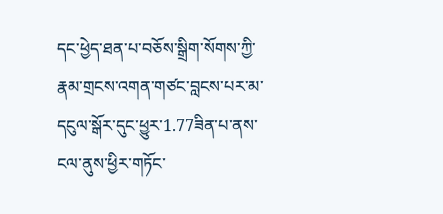དང་ཕྱེད་ཐན་པ་བཅོས་སྒྲིག་སོགས་ཀྱི་རྣམ་གྲངས་འགན་གཙང་བླངས་པར་མ་དངུལ་སྒོར་དུང་ཕྱུར་1.77ཟིན་པ་ནས་ངལ་ནུས་ཕྱིར་གཏོང་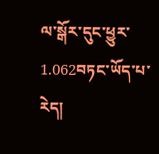ལ་སྒོར་དུང་ཕྱུར་1.062བཏང་ཡོད་པ་རེད།